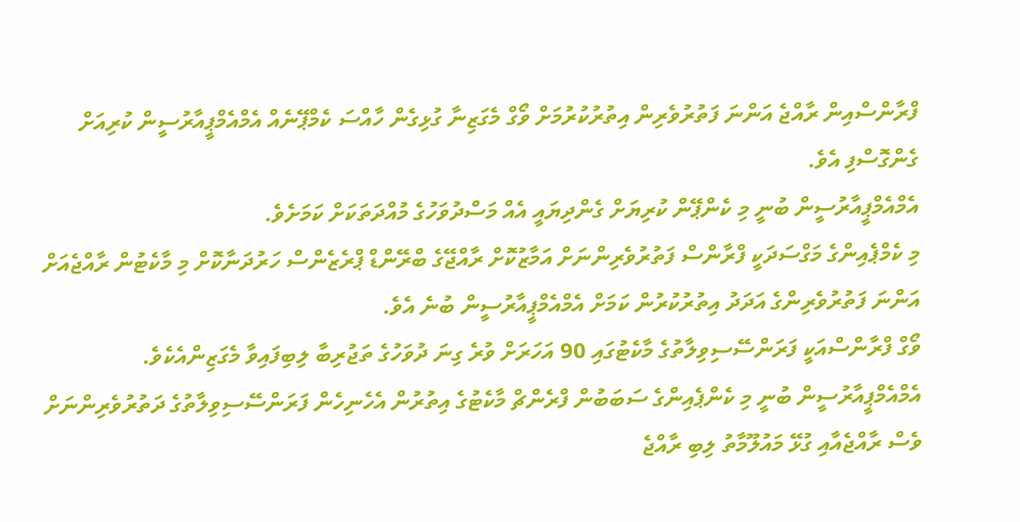ފްރާންސްއިން ރާއްޖެ އަންނަ ފަތުރުވެރިން އިތުރުކުރުމަށް ވޯގް މެގަޒިނާ ގުޅިގެން ހާއްސަ ކެމްޕޭނެއް އެމްއެމްޕީއާރުސީން ކުރިއަށް ގެންގޮސްފި އެވެ.
އެމްއެމްޕީއާރުސީން ބުނީ މި ކެންޕޭން ކުރިޔަށް ގެންދިޔައީ އެއް މަސްދުވަހުގެ މުއްދަތަކަށް ކަމަށެވެ.
މި ކެމްޕެއިންގެ މަގްސަދަކީ ފްރާންސް ފަތުރުވެރިންނަށް އަމާޒުކޮށް ރާއްޖޭގެ ބްރޭންޑް ޕްރެޒެންސް ހަރުދަނާކޮށް މި މާކެޓުން ރާއްޖެއަށް އަންނަ ފަތުރުވެރިންގެ އަދަދު އިތުރުކުރުން ކަމަށް އެމްއެމްޕީއާރުސީން ބުނެ އެވެ.
ވޯގް ފްރާންސްއަކީ ފަރަންސޭސިވިލާތުގެ މާކެޓުގައި 90 އަހަރަށް ވުރެ ގިނަ ދުވަހުގެ ތަޖުރިބާ ލިބިފައިވާ މެގަޒިންއެކެވެ. އެމްއެމްޕީއާރުސީން ބުނީ މި ކެންޕެއިންގެ ސަބަބުން ފްރެންޗް މާކެޓުގެ އިތުރުން އެހެނިހެން ފަރަންސޭސިވިލާތުގެ ދަތުރުވެރިންނަށް ވެސް ރާއްޖެއާއި ގުޅޭ މައުލޫމާތު ލިބި ރާއްޖެ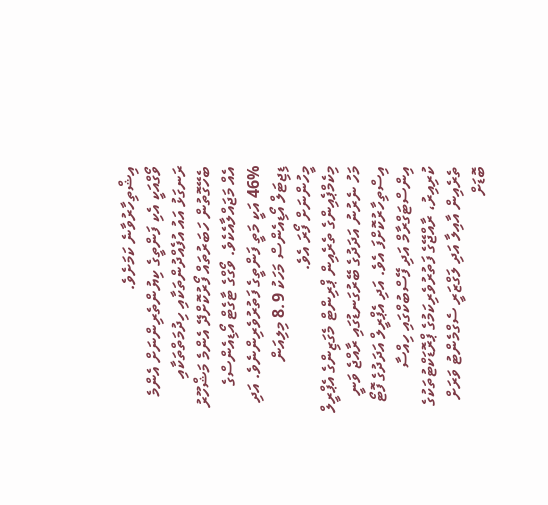އިޝްތިހާރުވާނެ ކަމަށެވެ.
ވޯގްއަކީ އެކި ފަންތީގެ ކިޔުންތެރިންނަށް އެންމެ ރަނގަޅު އައު އުފެއްދުންތަކާއި ހިދުމަތްތަކާއި ބެހޭގޮތުން ހަބަރުތައް ފޯރުކޮށްދޭ އެންމެ މަޝްހޫރު އެއް މަޖައްލާއެކެވެ. ވޯގްގެ ޓާގެޓް އޯޑިއެންސްގެ %46 އަކީ މަތީ ފަންތީގެ ފަތުރުވެރިންނެވެ. އަދި ޑިޖިޓަލް އޯޑިއެންސް މަހަކު 8.9 މިލިއަން މީހުންނަށް ފޯރަ އެވެ.
މިކެމްޕެއިންގެ ތެރެއިން ޕްރިންޓް މެގަޒިންގެ އެޕްރީލް މަހު ނެރުނު އަދަދުގެ ބޭރުގަނޑުގައި ރާއްޖެ ވަނީ އިސްތިހާރުކޮށްފަ އެވެ. އަދި އެޕްރީލް އަދަދުގެ ފޮޓޯ އިންސްޓަގްރާމް އަދި ފޭސްބުކްގައި ހިއްސާ ކުރިއިރު، ރާއްޖޭގެ ފަތުރުވެރިކަމުގެ ޕްރޮޑަކްޓުތަކުގެ ތެރެއިން އާއިލާ އަދި ލަގްޒަރީ ސެގްމެންޓު ވަރަށް ބޮޑަށް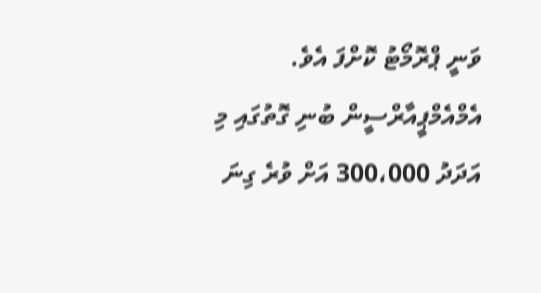ވަނީ ޕްރޮމޯޓު ކޮށްފަ އެވެ.
އެމްއެމްޕީއާރްސީން ބުނި ގޮތުގައި މި އަދަދު 300،000 އަށް ވުރެ ގިނަ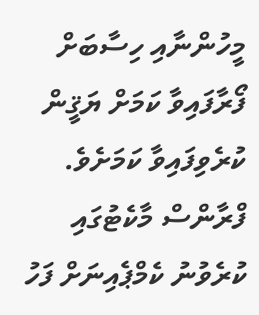މީހުންނާއި ހިސާބަށް ފޯރާފައިވާ ކަމަށް ޔަޤީން ކުރެވިފައިވާ ކަމަށެވެ.
ފްރާންސް މާކެޓުގައި ކުރެވުނު ކެމްޕެއިނަށް ފަހު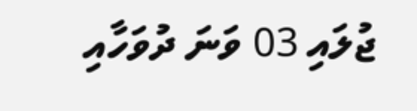ޖުލައި 03 ވަނަ ދުވަހާއި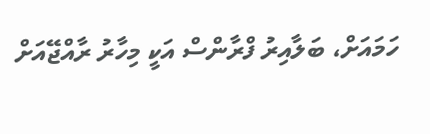ހަމައަށް، ބަލާއިރު ފްރާންސް އަކީ މިހާރު ރާއްޖޭއަށް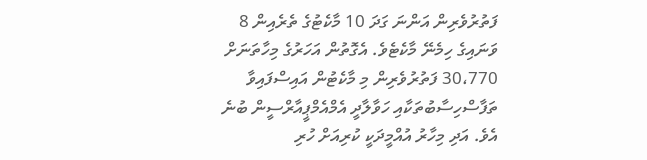ފަތުރުވެރިން އަންނަ ގަދަ 10 މާކެޓުގެ ތެރެއިން 8 ވަނައިގެ ހިމެނޭ މާކެޓެވެ. އެގޮތުން އަހަރުގެ މިހާތަނަށް 30،770 ފަތުރުވެރިން މި މާކެޓުން އައިސްފައިވާ ތަފާސްހިސާބުތަކާއި ހަވާލާދީ އެމްއެމްޕީއާރްސީން ބުނެ އެވެ. އަދި މިހާރު އުއްމީދަކީ ކުރިއަށް ހުރި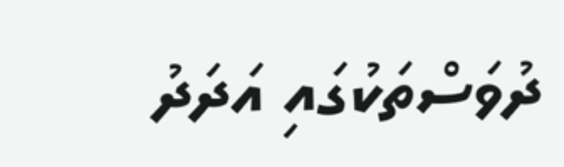ދުވަސްތަކުގައި އަދަދު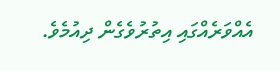އެއްވަރެއްގައި އިތުރުވެގެން ދިއުމެވެ.